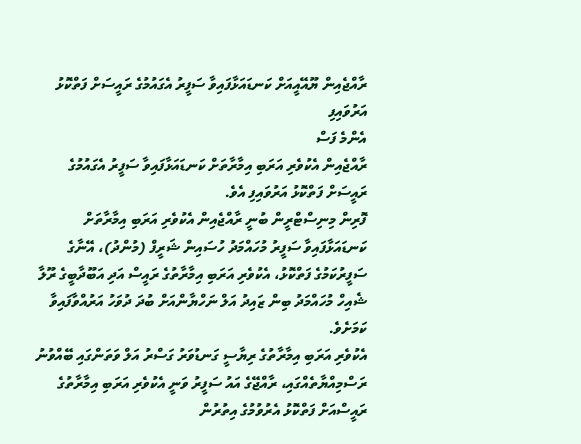ރާއްޖެއިން ޔޫއޭއީއަށް ކަނޑައަޅާފައިވާ ސަފީރު އެގައުމުގެ ރައީސަށް ފަތްކޮޅު އަރުވައިފި
އެންމެ ފަސް
ރާއްޖެއިން އެކުވެރި އަރަބި އިމާރާތަށް ކަނޑައަޅާފައިވާ ސަފީރު އެގައުމުގެ ރައީސަށް ފަތްކޮޅު އަރުވައިފި އެވެ.
ފޮރިން މިނިސްޓްރީން ބުނީ ރާއްޖެއިން އެކުވެރި އަރަބި އިމާރާތަށް ކަނޑައަޅާފައިވާ ސަފީރު މުހައްމަދު ހުސައިން ޝަރީފް (މުންދު)، އޭނާގެ ސަފީރުކަމުގެ ފަތްކޮޅު، އެކުވެރި އަރަބި އިމާރާތުގެ ރައީސް އަދި އަބޫދާބީގެ ރޫލާ ޝެއިހް މުހައްމަދު ބިން ޒައިދު އަލް ނަހްޔާންއަށް ބުދަ ދުވަހު އަރުއްވާފައިވާ ކަމަށެވެ.
އެކުވެރި އަރަބި އިމާރާތުގެ ރިޔާސީ ގަނޑުވަރު ގަސްރު އަލް ވަތަންގައި ބޭއްވުނު ރަސްމިއްޔާތެއްގައި، ރާއްޖޭގެ އައު ސަފީރު ވަނީ އެކުވެރި އަރަބި އިމާރާތުގެ ރައީސްއަށް ފަތްކޮޅު އެރުވުމުގެ އިތުރުން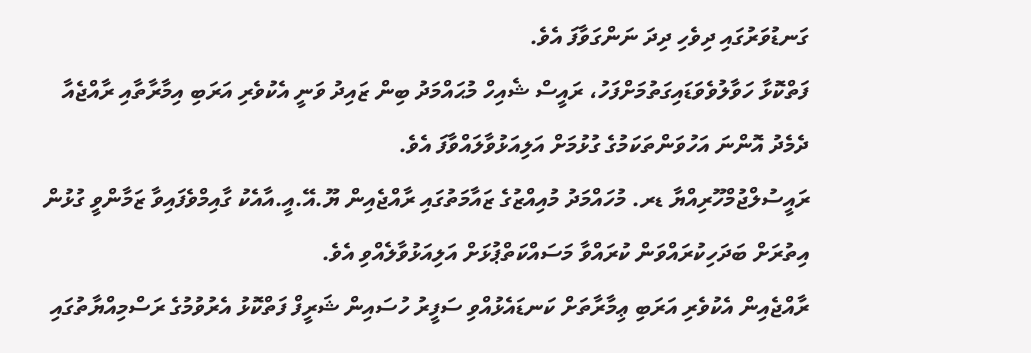ގަނޑުވަރުގައި ދިވެހި ދިދަ ނަންގަވާފަ އެވެ.
ފަތްކޮޅާ ހަވާލުވެވަޑައިގަތުމަށްފަހު، ރައީސް ޝެއިހް މުޙައްމަދު ބިން ޒައިދު ވަނީ އެކުވެރި އަރަބި އިމާރާތާއި ރާއްޖެއާ ދެމެދު އޮންނަ އަހުވަންތަކަމުގެ ގުޅުމަށް އަލިއަޅުވާލައްވާފަ އެވެ.
ރައީސުލްޖުމްހޫރިއްޔާ ޑރ. މުހައްމަދު މުއިއްޒުގެ ޒައާމަތުގައި ރާއްޖެއިން ޔޫ.އޭ.އީ.އާއެކު ގާއިމްވެފައިވާ ޒަމާންވީ ގުޅުން އިތުރަށް ބަދަހިކުރައްވަން ކުރައްވާ މަސައްކަތްޕުޅަށް އަލިއަޅުވާލެއްވި އެވެ.
ރާއްޖެއިން އެކުވެރި އަރަބި ޢިމާރާތަށް ކަނޑައެޅުއްވި ސަފީރު ހުސައިން ޝަރީފް ފަތްކޮޅު އެރުވުމުގެ ރަސްމިއްޔާތުގައި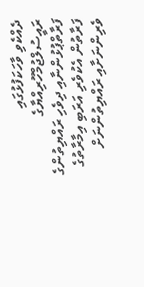ދެއްކެވި ވާހަކަފުޅުގައި ރައީސުލްޖުމްހޫރިއްޔާގެ ފަރާތްޕުޅުންނާއި ދިވެހި ރައްޔިތުންގެ ފަރާތުން އެކުވެރި އަރަބި އިމާރާތުގެ ވެރިންނަށާއި ރައްޔިތުންނަށް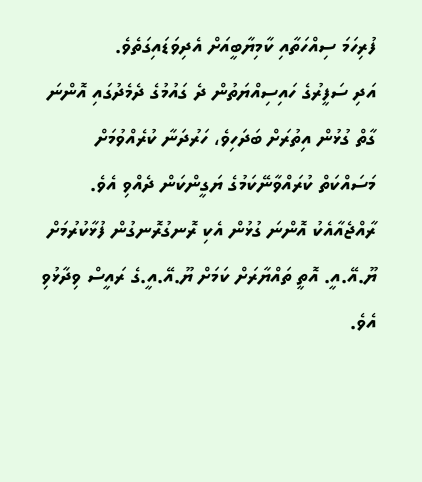ފުރިހަމަ ސިއްހަތާއި ކާމިޔާބީއަށް އެދިވަޑައިގަތެވެ.
އަދި ސަފީރުގެ ހައިސިއްޔަތުން ދެ ގައުމުގެ ދެމެދުގައި އޮންނަ ގާތް ގުޅުން އިތުރަށް ބަދަހިވެ، ހަރުދަނާ ކުރެއްވުމަށް މަސައްކަތް ކުރައްވާނޭކަމުގެ ޔަގީންކަން ދެއްވި އެވެ.
ރާއްޖެއާއެކު އޮންނަ ގުޅުން އެކި ރޮނގުރޮނގުން ފުޅާކުރުމަށް ޔޫ.އޭ.އީ. އޮތީ ތައްޔާރަށް ކަމަށް ޔޫ.އޭ.އީ.ގެ ރައީސް ވިދާޅުވި އެވެ.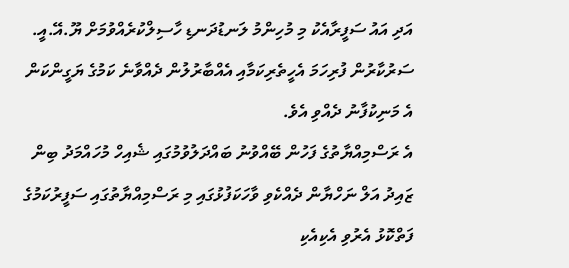އަދި އައު ސަފީރާއެކު މި މުހިންމު ލަނޑުދަނޑި ހާސިލްކުރެއްވުމަށް ޔޫ.އޭ.އީ. ސަރުކާރުން ފުރިހަމަ އެހީތެރިކަމާއި އެއްބާރުލުން ދެއްވާނެ ކަމުގެ ޔަގީންކަން އެ މަނިކުފާނު ދެއްވި އެވެ.
އެ ރަސްމިއްޔާތުގެ ފަހުން ބޭއްވުނު ބައްދަލުވުމުގައި ޝެއިހް މުހައްމަދު ބިން ޒައިދު އަލް ނަހްޔާން ދެއްކެވި ވާހަކަފުޅުގައި މި ރަސްމިއްޔާތުގައި ސަފީރުކަމުގެ ފަތްކޮޅު އެރުވި އެކިއެކި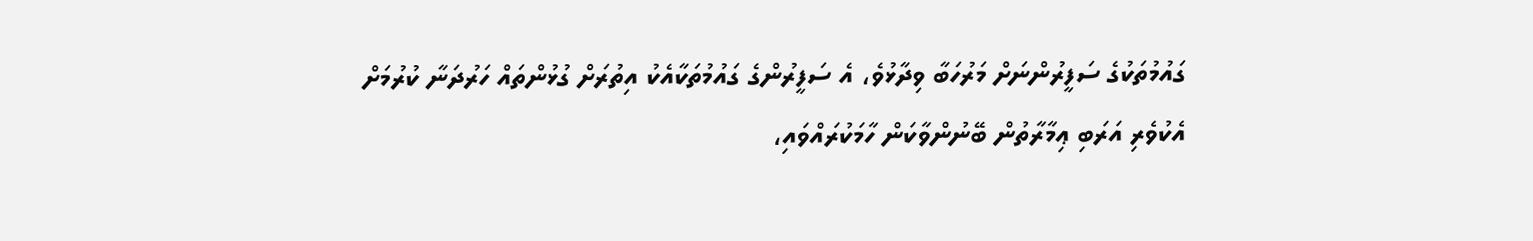ގައުމުތަކުގެ ސަފީރުންނަށް މަރުހަބާ ވިދާޅުވެ، އެ ސަފީރުންގެ ގައުމުތަކާއެކު އިތުރަށް ގުޅުންތައް ހަރުދަނާ ކުރުމަށް އެކުވެރި އަރަބި ޢިމާރާތުން ބޭނުންވާކަން ހާމަކުރައްވައި،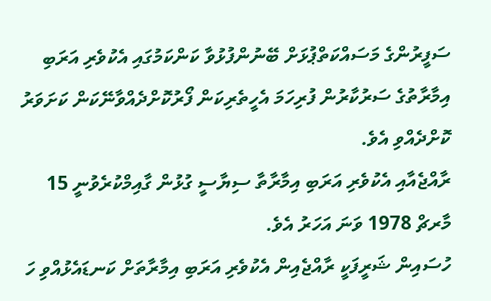ސަފީރުންގެ މަސައްކަތްޕުޅަށް ބޭނުންފުޅުވާ ކަންކަމުގައި އެކުވެރި އަރަބި އިމާރާތުގެ ސަރުކާރުން ފުރިހަމަ އެހީތެރިކަން ފޯރުކޮށްދެއްވާނޭކަން ކަށަވަރު ކޮށްދެއްވި އެވެ.
ރާއްޖެއާއި އެކުވެރި އަރަބި އިމާރާތާ ސިޔާސީ ގުޅުން ގާއިމްކުރެވުނީ 15 މާރޗް 1978 ވަނަ އަހަރު އެވެ.
ހުސައިން ޝަރީފަކީ ރާއްޖެއިން އެކުވެރި އަރަބި އިމާރާތަށް ކަނޑައެޅުއްވި ހަ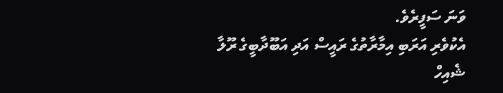ވަނަ ސަފީރެވެ.
އެކުވެރި އަރަބި އިމާރާތުގެ ރައީސް އަދި އަބޫދާބީގެ ރޫލާ ޝެއިހް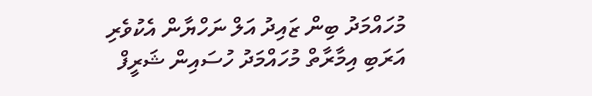މުހައްމަދު ބިން ޒައިދު އަލް ނަހްޔާން އެކުވެރި އަރަބި އިމާރާތް މުހައްމަދު ހުސައިން ޝަރީފް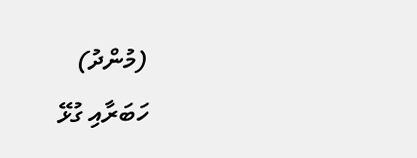(މުންދު)
ހަބަރާއި ގުޅޭ